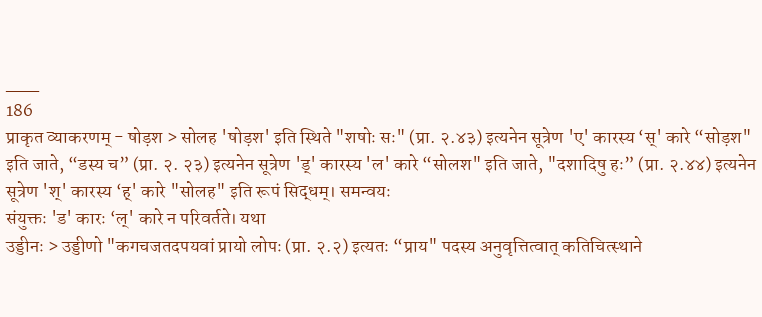___
186
प्राकृत व्याकरणम् - षोड़श > सोलह 'षोड़श' इति स्थिते "शषोः सः" (प्रा. २.४३) इत्यनेन सूत्रेण 'ए' कारस्य ‘स्' कारे “सोड़श" इति जाते, “डस्य च” (प्रा. २. २३) इत्यनेन सूत्रेण 'ड्' कारस्य 'ल' कारे “सोलश" इति जाते, "दशादिषु हः” (प्रा. २.४४) इत्यनेन सूत्रेण 'श्' कारस्य ‘ह्' कारे "सोलह" इति रूपं सिद्धम्। समन्वयः
संयुक्तः 'ड' कारः ‘ल्' कारे न परिवर्तते। यथा
उड्डीनः > उड्डीणो "कगचजतदपयवां प्रायो लोपः (प्रा. २.२) इत्यतः “प्राय" पदस्य अनुवृत्तित्वात् कतिचित्स्थाने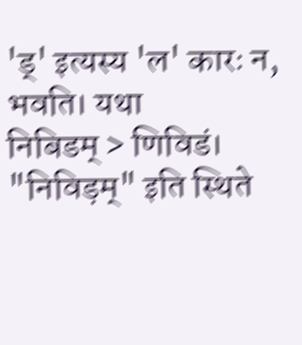'ड्' इत्यस्य 'ल' कारः न, भवति। यथा
निबिडम् > णिविडं। "निविड़म्" इति स्थिते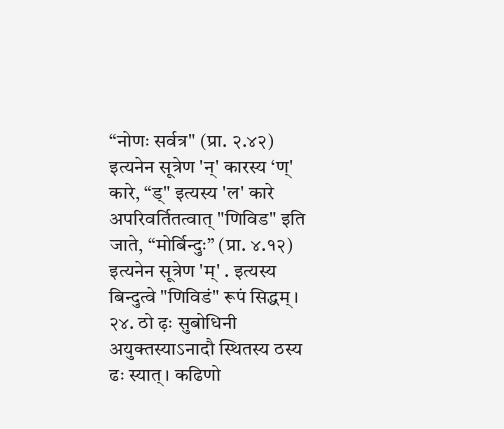“नोणः सर्वत्र" (प्रा. २.४२) इत्यनेन सूत्रेण 'न्' कारस्य ‘ण्' कारे, “ड्" इत्यस्य 'ल' कारे अपरिवर्तितत्वात् "णिविड" इति जाते, “मोर्बिन्दुः” (प्रा. ४.१२) इत्यनेन सूत्रेण 'म्' . इत्यस्य बिन्दुत्वे "णिविडं" रूपं सिद्धम्। २४. ठो ढ़ः सुबोधिनी
अयुक्तस्याऽनादौ स्थितस्य ठस्य ढः स्यात्। कढिणो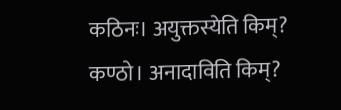कठिनः। अयुक्तस्येति किम्? कण्ठो। अनादाविति किम्?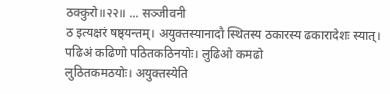ठक्कुरो॥२२॥ ... सञ्जीवनी
ठ इत्यक्षरं षष्ठ्यन्तम्। अयुक्तस्यानादौ स्थितस्य ठकारस्य ढकारादेशः स्यात्। पढिअं कढिणो पठितकठिनयोः। लुढिओ कमढो
लुठितकमठयोः। अयुक्तस्येति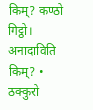किम्? कण्ठो गिट्ठो। अनादाविति किम्? • ठक्कुरो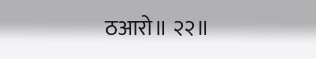ठआरो॥ २२॥